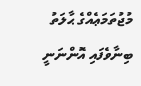މުޖުތަމަޢެއްގެ ޙާލަތު ބިނާވެފައި އޮންނަނީ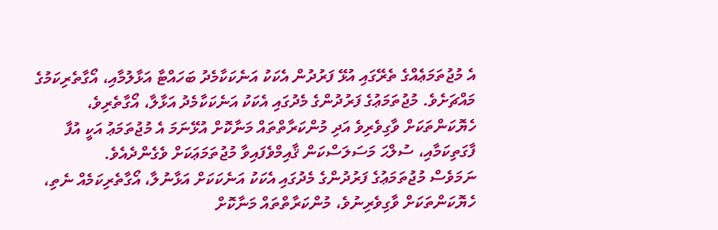އެ މުޖުތަމަޢެއްގެ ތެރޭގައި އުޅޭ ފަރުދުން އެކަކު އަނެކަކާމެދު ބަހައްޓާ އަޅާލުމާއި، އޯގާތެރިކަމުގެ މައްޗަށެވެ. މުޖުތަމަޢުގެ ފަރުދުންގެ މެދުގައި އެކަކު އަނެކަކާމެދު އަޅާލާ، އޯގާތެރިވެ، ހެޔޮކަންތަކަށް ވާގިވެރިވެ އަދި މުންކަރާތްތައް މަނާކޮށް އުޅޭނަމަ އެ މުޖުތަމަޢު އަކީ އުފާ ފާގަތިކަމާއި، ސުލްޙަ މަސަލަސްކަން ޤާއިމްވެފައިވާ މުޖުތަމަޢަކަށް ވެގެންދެއެވެ.
ނަމަވެސް މުޖުތަމަޢުގެ ފަރުދުންގެ މެދުގައި އެކަކު އަނެކަކަށް އަޅާނުލާ، އޯގާތެރިކަމެއް ނެތި، ހެޔޮކަންތަކަށް ވާގިވެރިނުވެ، މުންކަރާތްތައް މަނާކޮށް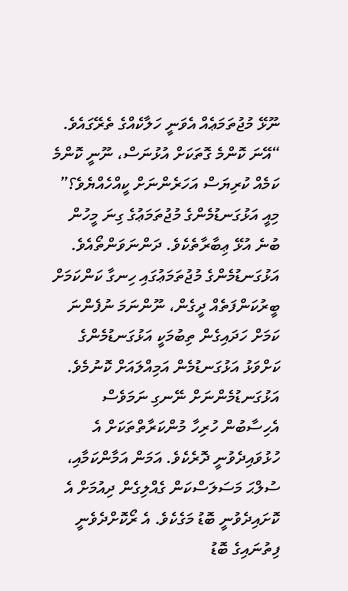ނޫޅޭ މުޖުތަމަޢެއް އެވަނީ ހަލާކެއްގެ ތެރޭގައެވެ.
“އޭނަ ކޮންމެ ގޮތަކަށް އުޅުނަސް، ނޫނީ ކޮންމެ ކަމެއް ކުރިޔަސް އަހަރެންނަށް ކީއްހެއްޔެވެ؟” މިއީ އަޅުގަނޑުމެންގެ މުޖުތަމަޢުގެ ގިނަ މީހުން ބުނެ އުޅޭ ޢިބާރާތެކެވެ. ދަންނަވަންތޯއެވެ. އަޅުގަނޑުމެންގެ މުޖުތަމަޢުގައި ހިނގާ ކަންކަމަށް ބީރުކަންފަތެއް ދީގެން، ނޫންނަމަ ނުފެންނަ ކަމަށް ހަދައިގެން ތިބުމަކީ އަޅުގަނޑުމެންގެ ކަށްވަޅު އަޅުގަނޑުމެން އަމިއްލައަށް ކޮނުމެވެ. އަޅުގަނޑުމެންނަށް ނޭނގި ނަމަވެސް އެހިސާބުން ހުރިހާ މުންކަރާތްތަކަށް އެ ހުޅުވައިދެވުނީ ދޮރެކެވެ. އަމަން އަމާންކަމާއި، ސުލްޙަ މަސަލަސްކަން ގެއްލިގެން ދިއުމަށް އެ ކޮށައިދެވުނީ ބޮޑު މަގެކެވެ. އެ ރޯކޮށްދެވެނީ ފިތުނައިގެ ބޮޑު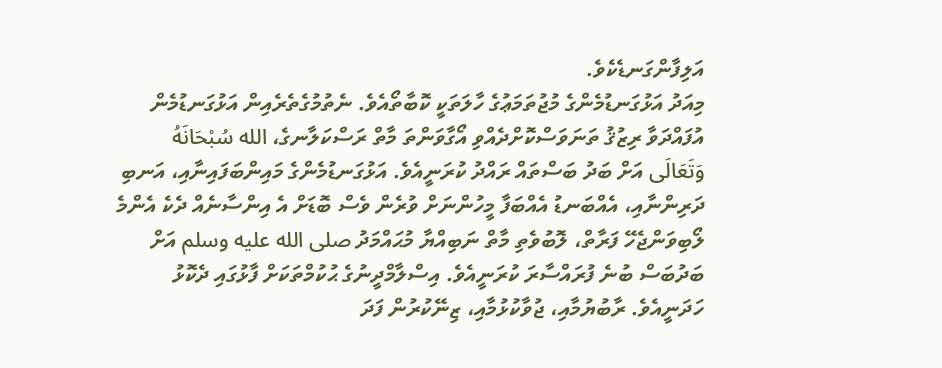އަލިފާންގަނޑެކެވެ.
މިއަދު އަޅުގަނޑުމެންގެ މުޖުތަމަޢުގެ ހާލަތަކީ ކޮބާތޯއެވެ. ނެތުމުގެތެރެއިން އަޅުގަނޑުމެން އުފައްދަވާ ރިޒުޤު ތަނަވަސްކޮށްދެއްވި އޯގާވަންތަ މާތް ރަސްކަލާނގެ، الله سُبْحَانَهُ وَتَعَالَى އަށް ބަދު ބަސްތައް ރައްދު ކުރަނީއެވެ. އަޅުގަނޑުމެންގެ މައިންބަފައިނާއި، އަނބި ދަރިންނާއި، އެއްބަނޑު އެއްބަފާ މީހުންނަށް ވުރެން ވެސް ބޮޑަށް އެ އިންސާނެއް ދެކެ އެންމެ ލޯބިވަންޖެހޭ ފަރާތް، ލޮބުވެތި މާތް ނަބިއްޔާ މުޙައްމަދު صلى الله عليه وسلم އަށް ބަދުބަސް ބުނެ ފުރައްސާރަ ކުރަނީއެވެ. އިސްލާމްދީނުގެ ޙުކުމްތަކަށް ފާޅުގައި ދެކޮޅު ހަދަނީއެވެ. ރާބުޔުމާއި، ޖުވާކުޅުމާއި، ޒިނޭކުރުން ފަދަ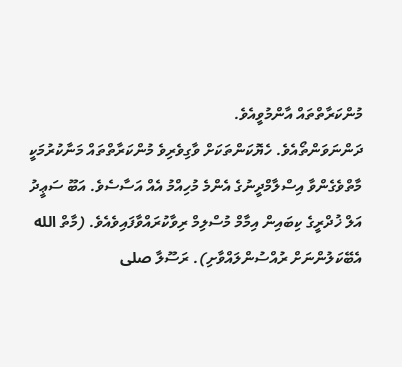މުންކަރާތްތައް އާންމުވީއެވެ.
ދަންނަވަންތޯއެވެ. ހެޔޮކަންތަކަށް ވާގިވެރިވެ މުންކަރާތްތައް މަނާކުރުމަކީ މާތްވެގެންވާ އިސްލާމްދީނުގެ އެންމެ މުހިއްމު އެއް އަސާސެވެ. އަބޫ ސަޢީދު އަލް ޚުދްރީގެ ކިބައިން އިމާމް މުސްލިމް ރިވާކުރައްވާފައިވެއެވެ. (މާތް الله އެބޭކަލުންނަށް ރުއްސުންލައްވާށި). ރަސޫލާ صلى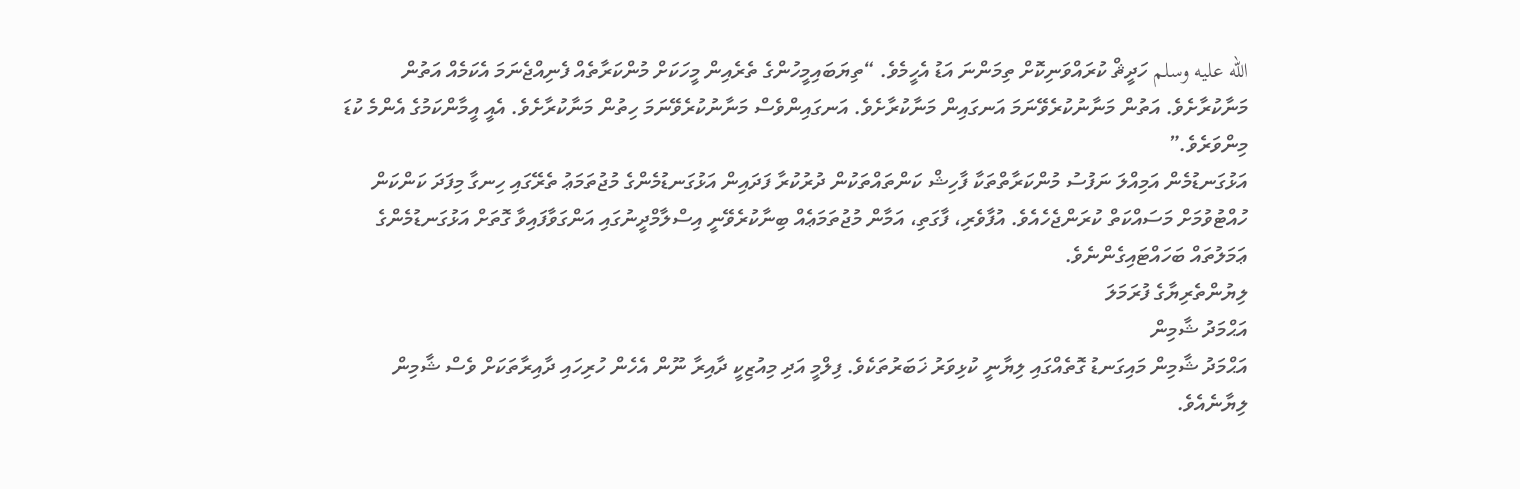الله عليه وسلم ހަދީޘް ކުރައްވަނިކޮށް ތިމަންނަ އަޑު އެހީމެވެ. “ތިޔަބައިމީހުންގެ ތެރެއިން މީހަކަށް މުންކަރާތެއް ފެނިއްޖެނަމަ އެކަމެއް އަތުން މަނާކުރާށެވެ. އަތުން މަނާނުކުރެވޭނަމަ އަނގައިން މަނާކުރާށެވެ. އަނގައިންވެސް މަނާނުކުރެވޭނަމަ ހިތުން މަނާކުރާށެވެ. އެއީ އީމާންކަމުގެ އެންމެ ކުޑަ މިންވަރެވެ.”
އަޅުގަނޑުމެން އަމިއްލަ ނަފުސު މުންކަރާތްތަކާ ފާހިޝް ކަންތައްތަކުން ދުރުކުރާ ފަދައިން އަޅުގަނޑުމެންގެ މުޖުތަމަޢު ތެރޭގައި ހިނގާ މިފަދަ ކަންކަން ހުއްޓުވުމަށް މަސައްކަތް ކުރަންޖެހެއެވެ. އުފާވެރި، ފާގަތި، އަމާން މުޖުތަމަޢެއް ބިނާކުރެވޭނީ އިސްލާމްދީނުގައި އަންގަވާފައިވާ ގޮތަށް އަޅުގަނޑުމެންގެ ޢަމަލުތައް ބަހައްޓައިގެންނެވެ.
ލިޔުންތެރިޔާގެ ފުރަމަލަ
އަޙްމަދު ޝާމިން
އަޙްމަދު ޝާމިން މައިގަނޑު ގޮތެއްގައި ލިޔާނީ ކުޅިވަރު ޚަބަރުތަކެވެ. ފިލްމީ އަދި މިއުޒިކީ ދާއިރާ ނޫން އެހެން ހުރިހައި ދާއިރާތަކަށް ވެސް ޝާމިން ލިޔާނެއެވެ.